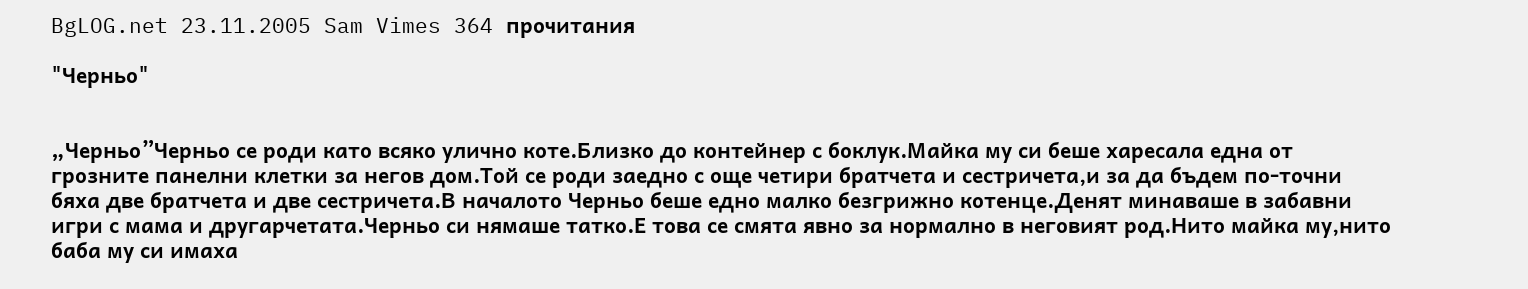BgLOG.net 23.11.2005 Sam Vimes 364 прочитания

"Черньо"


„Черньо”Черньо се роди като всяко улично коте.Близко до контейнер с боклук.Майка му си беше харесала една от грозните панелни клетки за негов дом.Той се роди заедно с още четири братчета и сестричета,и за да бъдем по-точни бяха две братчета и две сестричета.В началото Черньо беше едно малко безгрижно котенце.Денят минаваше в забавни игри с мама и другарчетата.Черньо си нямаше татко.Е това се смята явно за нормално в неговият род.Нито майка му,нито баба му си имаха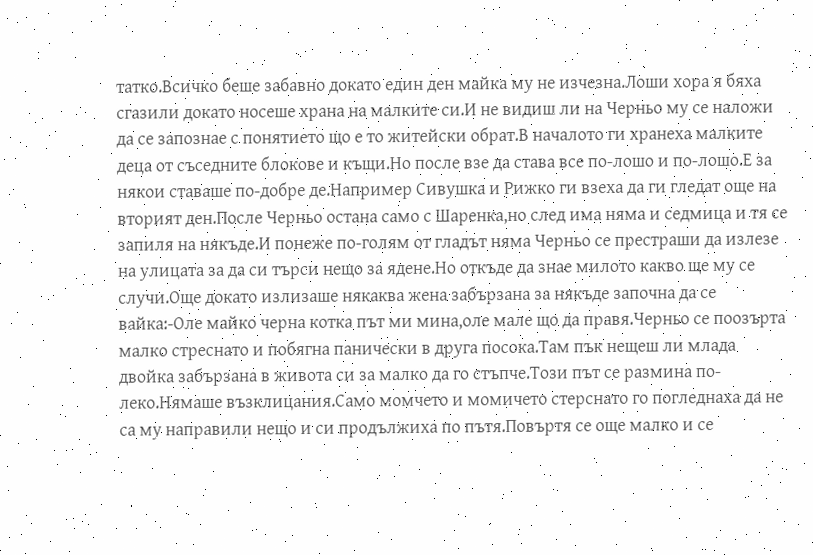татко.Всичко беше забавно докато един ден майка му не изчезна.Лоши хора я бяха сгазили докато носеше храна на малките си.И не видиш ли на Черньо му се наложи да се запознае с понятието що е то житейски обрат.В началото ги хранеха малките деца от съседните блокове и къщи.Но после взе да става все по-лошо и по-лошо.Е за някои ставаше по-добре де.Например Сивушка и Рижко ги взеха да ги гледат още на вторият ден.После Черньо остана само с Шаренка,но след има няма и седмица и тя се запиля на някъде.И понеже по-голям от гладът няма Черньо се престраши да излезе на улицата за да си търси нещо за ядене.Но откъде да знае милото какво ще му се случи.Още докато излизаше някаква жена забързана за някъде започна да се вайка:-Оле майко черна котка път ми мина,оле мале що да правя.Черньо се поозърта малко стреснато и побягна панически в друга посока.Там пък нещеш ли млада двойка забързана в живота си за малко да го стъпче.Този път се размина по-леко.Нямаше възклицания.Само момчето и момичето стерснато го погледнаха да не са му направили нещо и си продължиха по пътя.Повъртя се още малко и се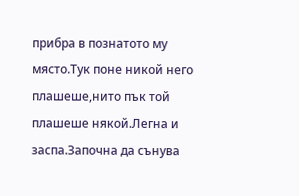прибра в познатото му място.Тук поне никой него плашеше,нито пък той плашеше някой.Легна и заспа.Започна да сънува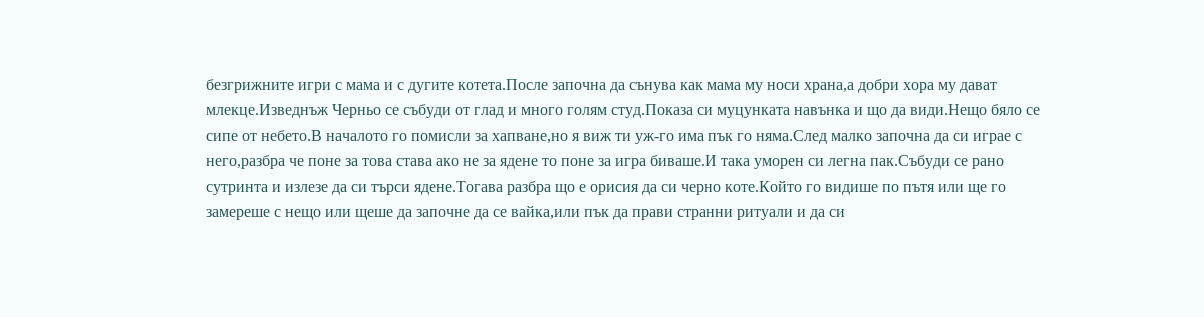безгрижните игри с мама и с дугите котета.После започна да сънува как мама му носи храна,а добри хора му дават млекце.Изведнъж Черньо се събуди от глад и много голям студ.Показа си муцунката навънка и що да види.Нещо бяло се сипе от небето.В началото го помисли за хапване,но я виж ти уж-го има пък го няма.След малко започна да си играе с него,разбра че поне за това става ако не за ядене то поне за игра биваше.И така уморен си легна пак.Събуди се рано сутринта и излезе да си търси ядене.Тогава разбра що е орисия да си черно коте.Който го видише по пътя или ще го замереше с нещо или щеше да започне да се вайка,или пък да прави странни ритуали и да си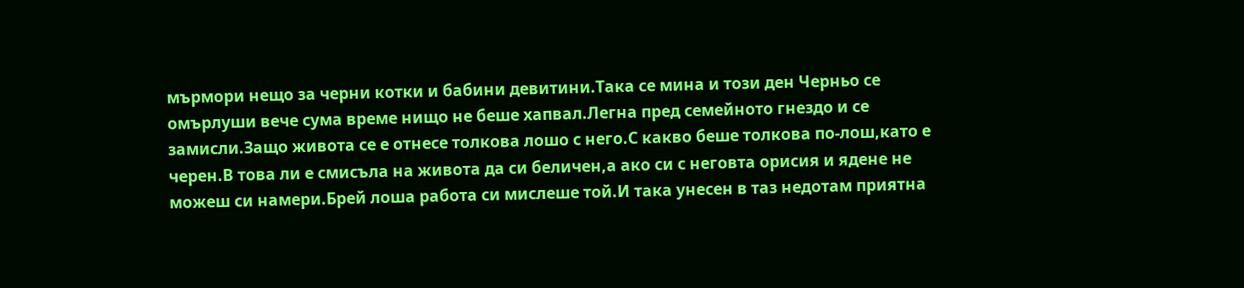мърмори нещо за черни котки и бабини девитини.Така се мина и този ден Черньо се омърлуши вече сума време нищо не беше хапвал.Легна пред семейното гнездо и се замисли.Защо живота се е отнесе толкова лошо с него.С какво беше толкова по-лош,като е черен.В това ли е смисъла на живота да си беличен,а ако си с неговта орисия и ядене не можеш си намери.Брей лоша работа си мислеше той.И така унесен в таз недотам приятна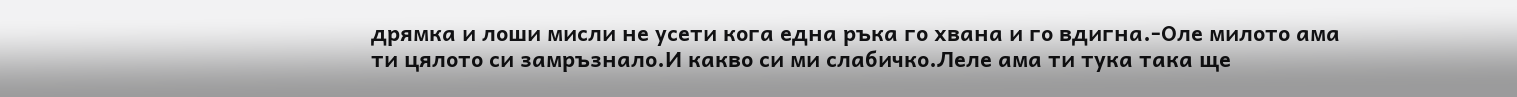дрямка и лоши мисли не усети кога една ръка го хвана и го вдигна.-Оле милото ама ти цялото си замръзнало.И какво си ми слабичко.Леле ама ти тука така ще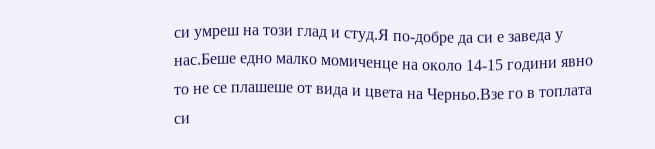си умреш на този глад и студ.Я по-добре да си е заведа у нас.Беше едно малко момиченце на около 14-15 години явно то не се плашеше от вида и цвета на Черньо.Взе го в топлата си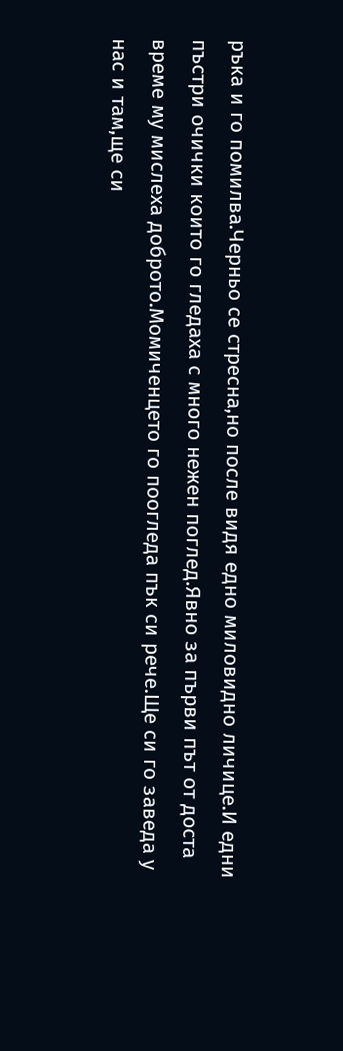ръка и го помилва.Черньо се стресна,но после видя едно миловидно личице.И едни пъстри очички които го гледаха с много нежен поглед.Явно за първи път от доста време му мислеха доброто.Момиченцето го поогледа пък си рече.Ще си го заведа у нас и там,ще си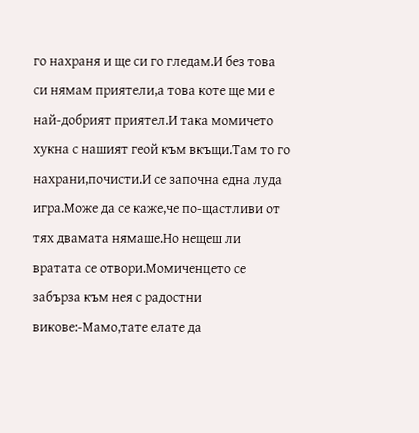го нахраня и ще си го гледам.И без това си нямам приятели,а това коте ще ми е най-добрият приятел.И така момичето хукна с нашият геой към вкъщи.Там то го нахрани,почисти.И се започна една луда игра.Може да се каже,че по-щастливи от тях двамата нямаше.Но нещеш ли вратата се отвори.Момиченцето се забърза към нея с радостни викове:-Мамо,тате елате да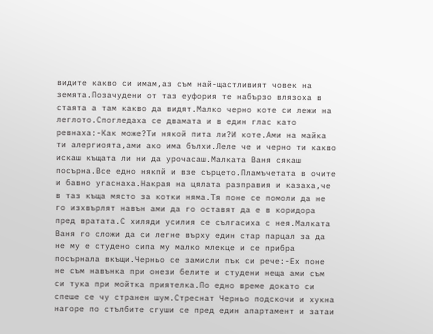видите какво си имам,аз съм най-щастливият човек на земята.Позачудени от таз еуфория те набързо влязоха в стаята а там какво да видят.Малко черно коте си лежи на леглото.Спогледаха се двамата и в един глас като ревнаха:-Как може?Ти някой пита ли?И коте.Ами на майка ти алергиоята,ами ако има бълхи.Леле че и черно ти какво искаш къщата ли ни да урочасаш.Малката Ваня сякаш посърна.Все едно някпй и взе сърцето.Пламъчетата в очите и бавно угаснаха.Накрая на цялата разправия и казаха,че в таз къща място за котки няма.Тя поне се помоли да не го изхвърлят навън ами да го оставят да е в коридора пред вратата.С хиляди усилия се сългасиха с нея.Малката Ваня го сложи да си легне върху един стар парцал за да не му е студено сипа му малко млекце и се прибра посърнала вкъщи.Черньо се замисли пък си рече:-Ех поне не съм навънка при онези белите и студени неща ами съм си тука при мойтка приятелка.По едно време докато си спеше се чу странен шум.Стреснат Черньо подскочи и хукна нагоре по стълбите сгуши се пред един апартамент и затаи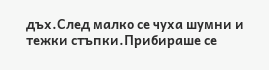дъх.След малко се чуха шумни и тежки стъпки.Прибираше се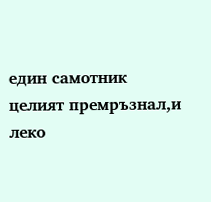един самотник целият премръзнал,и леко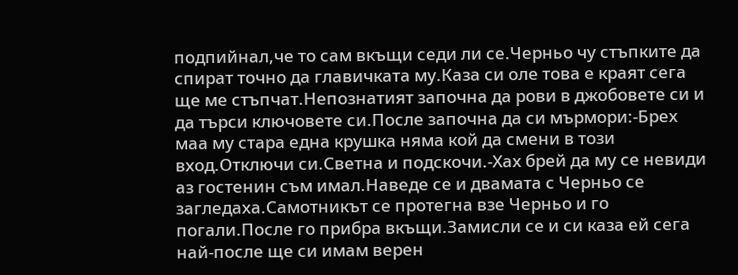подпийнал,че то сам вкъщи седи ли се.Черньо чу стъпките да спират точно да главичката му.Каза си оле това е краят сега ще ме стъпчат.Непознатият започна да рови в джобовете си и да търси ключовете си.После започна да си мърмори:-Брех маа му стара една крушка няма кой да смени в този вход.Отключи си.Светна и подскочи.-Хах брей да му се невиди аз гостенин съм имал.Наведе се и двамата с Черньо се загледаха.Самотникът се протегна взе Черньо и го погали.После го прибра вкъщи.Замисли се и си каза ей сега най-после ще си имам верен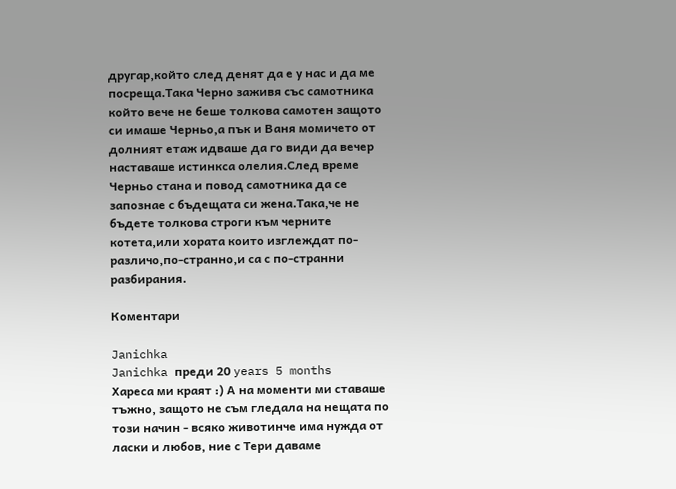другар,който след денят да е у нас и да ме посреща.Така Черно заживя със самотника който вече не беше толкова самотен защото си имаше Черньо,а пък и Ваня момичето от долният етаж идваше да го види да вечер наставаше истинкса олелия.След време Черньо стана и повод самотника да се запознае с бъдещата си жена.Така,че не бъдете толкова строги към черните котета,или хората които изглеждат по-различо,по-странно,и са с по-странни разбирания.

Коментари

Janichka
Janichka преди 20 years 5 months
Хареса ми краят :) А на моменти ми ставаше тъжно, защото не съм гледала на нещата по този начин - всяко животинче има нужда от ласки и любов, ние с Тери даваме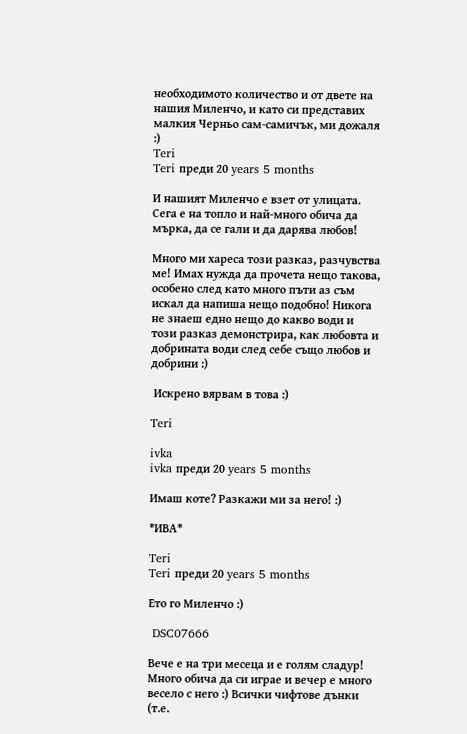необходимото количество и от двете на нашия Миленчо, и като си представих малкия Черньо сам-самичък, ми дожаля :)
Teri
Teri преди 20 years 5 months

И нашият Миленчо е взет от улицата. Сега е на топло и най-много обича да мърка, да се гали и да дарява любов!

Много ми хареса този разказ, разчувства ме! Имах нужда да прочета нещо такова, особено след като много пъти аз съм искал да напиша нещо подобно! Никога не знаеш едно нещо до какво води и този разказ демонстрира, как любовта и добрината води след себе също любов и добрини :)

 Искрено вярвам в това :)

Teri

ivka
ivka преди 20 years 5 months

Имаш коте? Разкажи ми за него! :)

*ИВА*

Teri
Teri преди 20 years 5 months

Ето го Миленчо :)

 DSC07666

Вече е на три месеца и е голям сладур! Много обича да си играе и вечер е много весело с него :) Всички чифтове дънки (т.е.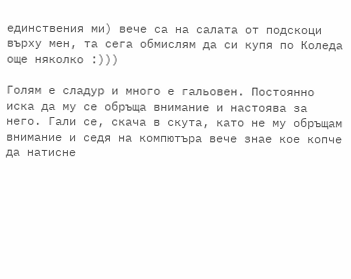единствения ми) вече са на салата от подскоци върху мен, та сега обмислям да си купя по Коледа още няколко :)))

Голям е сладур и много е гальовен. Постоянно иска да му се обръща внимание и настоява за него. Гали се, скача в скута, като не му обръщам внимание и седя на компютъра вече знае кое копче да натисне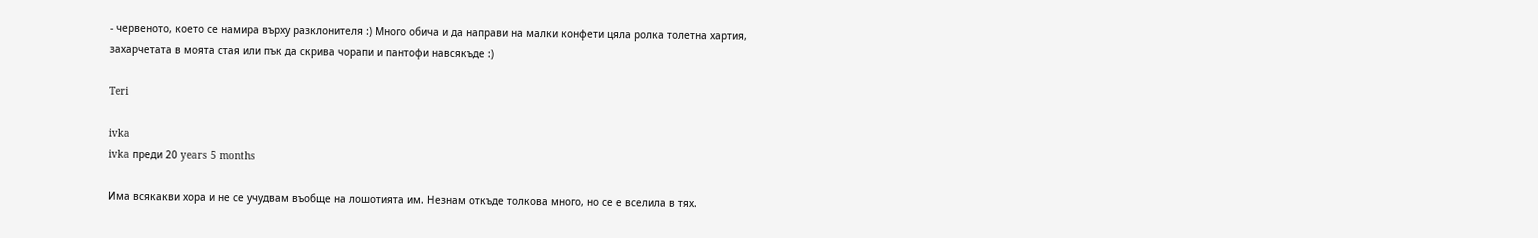- червеното, което се намира върху разклонителя :) Много обича и да направи на малки конфети цяла ролка толетна хартия, захарчетата в моята стая или пък да скрива чорапи и пантофи навсякъде :)

Teri

ivka
ivka преди 20 years 5 months

Има всякакви хора и не се учудвам въобще на лошотията им. Незнам откъде толкова много, но се е вселила в тях.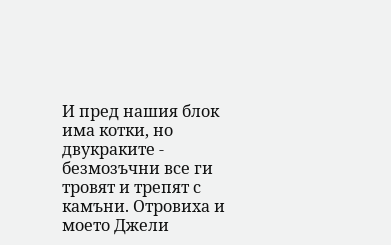И пред нашия блок има котки, но двукраките - безмозъчни все ги тровят и трепят с камъни. Отровиха и моето Джели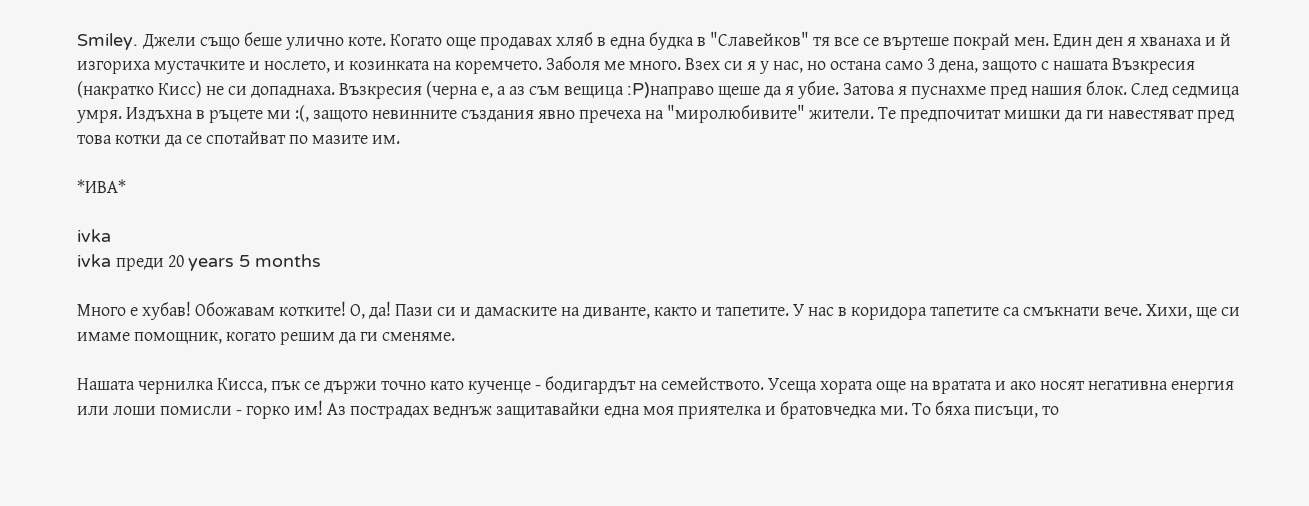Smiley. Джели също беше улично коте. Когато още продавах хляб в една будка в "Славейков" тя все се въртеше покрай мен. Един ден я хванаха и й изгориха мустачките и нослето, и козинката на коремчето. Заболя ме много. Взех си я у нас, но остана само 3 дена, защото с нашата Възкресия (накратко Кисс) не си допаднаха. Възкресия (черна е, а аз съм вещица :P)направо щеше да я убие. Затова я пуснахме пред нашия блок. След седмица умря. Издъхна в ръцете ми :(, защото невинните създания явно пречеха на "миролюбивите" жители. Те предпочитат мишки да ги навестяват пред това котки да се спотайват по мазите им.

*ИВА*

ivka
ivka преди 20 years 5 months

Много е хубав! Обожавам котките! О, да! Пази си и дамаските на диванте, както и тапетите. У нас в коридора тапетите са смъкнати вече. Хихи, ще си имаме помощник, когато решим да ги сменяме.

Нашата чернилка Кисса, пък се държи точно като кученце - бодигардът на семейството. Усеща хората още на вратата и ако носят негативна енергия или лоши помисли - горко им! Аз пострадах веднъж защитавайки една моя приятелка и братовчедка ми. То бяха писъци, то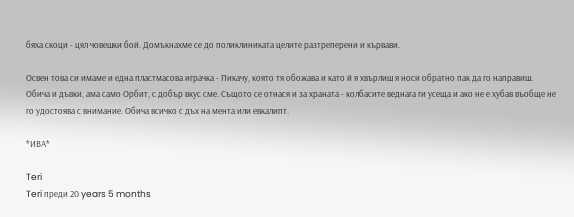бяха скоци - цял човешки бой. Домъкнахме се до поликлиниката целите разтреперени и кървави.

Освен това си имаме и една пластмасова играчка - Пикачу, която тя обожава и като й я хвърлиш я носи обратно пак да го направиш. Обича и дъвки, ама само Орбит, с добър вкус сме. Същото се отнася и за храната - колбасите веднага ги усеща и ако не е хубав въобще не го удостоява с внимание. Обича всичко с дъх на мента или евкалипт.

*ИВА*

Teri
Teri преди 20 years 5 months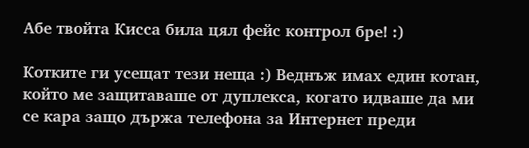Абе твойта Кисса била цял фейс контрол бре! :)

Котките ги усещат тези неща :) Веднъж имах един котан, който ме защитаваше от дуплекса, когато идваше да ми се кара защо държа телефона за Интернет преди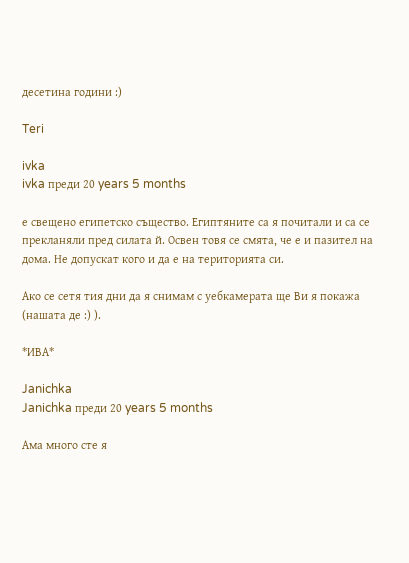десетина години :)

Teri

ivka
ivka преди 20 years 5 months

е свещено египетско същество. Египтяните са я почитали и са се прекланяли пред силата й. Освен товя се смята, че е и пазител на дома. Не допускат кого и да е на територията си.

Ако се сетя тия дни да я снимам с уебкамерата ще Ви я покажа (нашата де :) ).

*ИВА*

Janichka
Janichka преди 20 years 5 months

Ама много сте я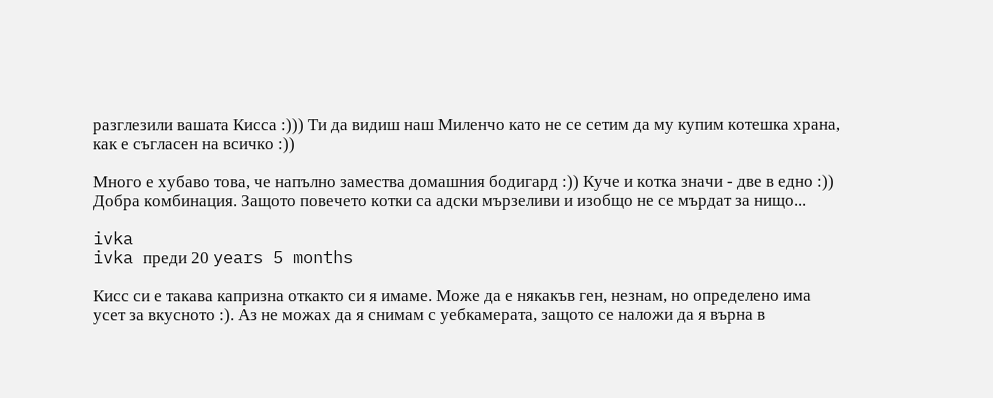разглезили вашата Кисса :))) Ти да видиш наш Миленчо като не се сетим да му купим котешка храна, как е съгласен на всичко :))

Много е хубаво това, че напълно замества домашния бодигард :)) Куче и котка значи - две в едно :)) Добра комбинация. Защото повечето котки са адски мързеливи и изобщо не се мърдат за нищо...

ivka
ivka преди 20 years 5 months

Кисс си е такава капризна откакто си я имаме. Може да е някакъв ген, незнам, но определено има усет за вкусното :). Аз не можах да я снимам с уебкамерата, защото се наложи да я върна в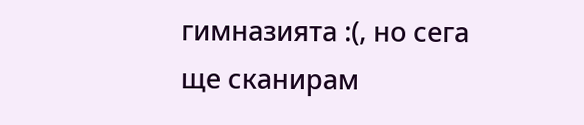гимназията :(, но сега ще сканирам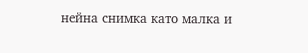нейна снимка като малка и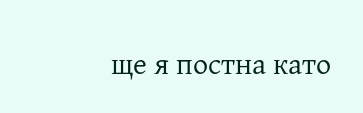ще я постна като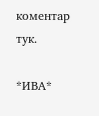коментар тук.

*ИВА*